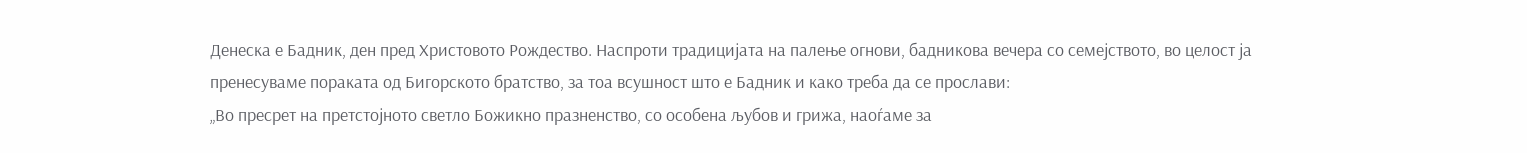Денеска е Бадник, ден пред Христовото Рождество. Наспроти традицијата на палење огнови, бадникова вечера со семејството, во целост ја пренесуваме пораката од Бигорското братство, за тоа всушност што е Бадник и како треба да се прослави:
„Во пресрет на претстојното светло Божикно празненство, со особена љубов и грижа, наоѓаме за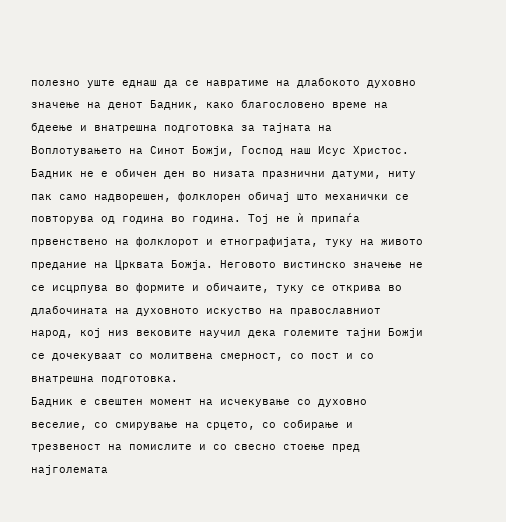полезно уште еднаш да се навратиме на длабокото духовно значење на денот Бадник, како благословено време на бдеење и внатрешна подготовка за тајната на Воплотувањето на Синот Божји, Господ наш Исус Христос.
Бадник не е обичен ден во низата празнични датуми, ниту пак само надворешен, фолклорен обичај што механички се повторува од година во година. Тој не ѝ припаѓа првенствено на фолклорот и етнографијата, туку на живото предание на Црквата Божја. Неговото вистинско значење не се исцрпува во формите и обичаите, туку се открива во длабочината на духовното искуство на православниот народ, кој низ вековите научил дека големите тајни Божји се дочекуваат со молитвена смерност, со пост и со внатрешна подготовка.
Бадник е свештен момент на исчекување со духовно веселие, со смирување на срцето, со собирање и трезвеност на помислите и со свесно стоење пред најголемата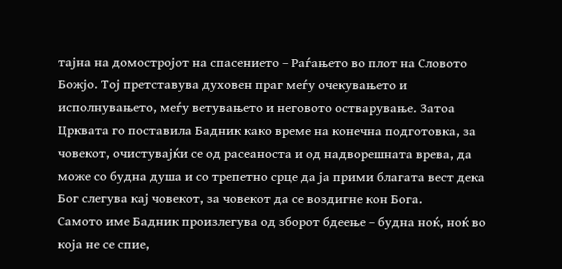тајна на домостројот на спасението – Раѓањето во плот на Словото Божјо. Тој претставува духовен праг меѓу очекувањето и исполнувањето, меѓу ветувањето и неговото остварување. Затоа Црквата го поставила Бадник како време на конечна подготовка, за човекот, очистувајќи се од расеаноста и од надворешната врева, да може со будна душа и со трепетно срце да ја прими благата вест дека Бог слегува кај човекот, за човекот да се воздигне кон Бога.
Самото име Бадник произлегува од зборот бдеење – будна ноќ, ноќ во која не се спие,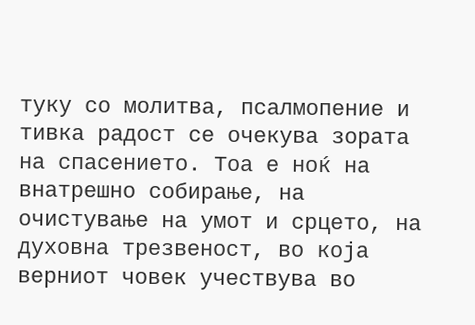туку со молитва, псалмопение и тивка радост се очекува зората на спасението. Тоа е ноќ на внатрешно собирање, на очистување на умот и срцето, на духовна трезвеност, во која верниот човек учествува во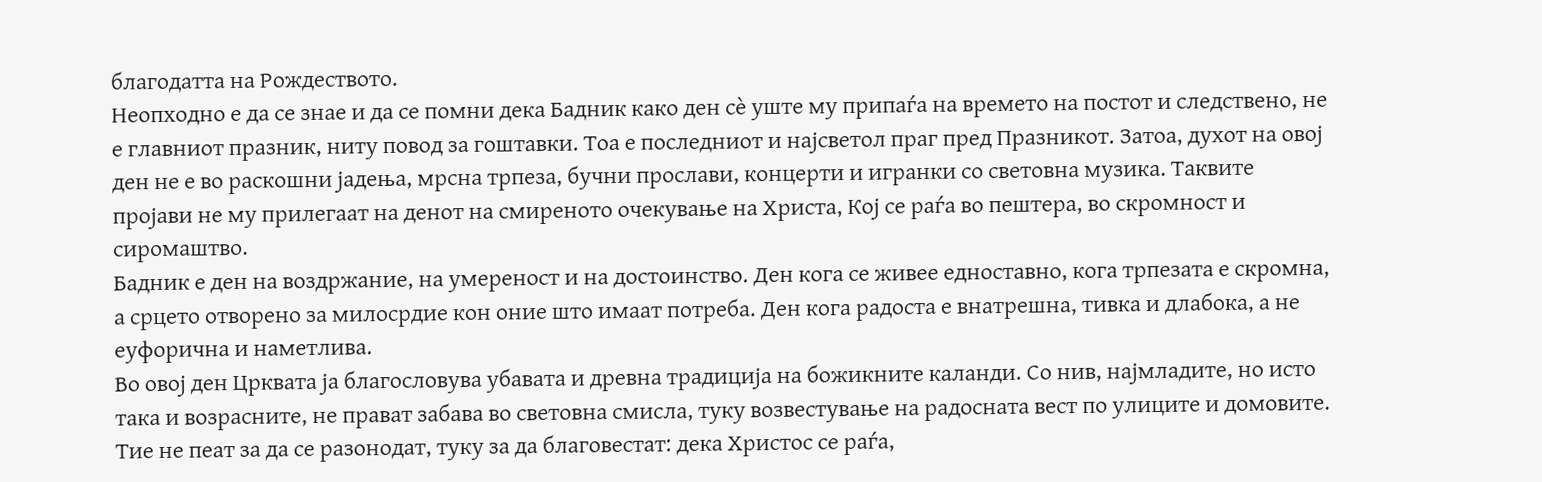благодатта на Рождеството.
Неопходно е да се знае и да се помни дека Бадник како ден сè уште му припаѓа на времето на постот и следствено, не е главниот празник, ниту повод за гоштавки. Тоа е последниот и најсветол праг пред Празникот. Затоа, духот на овој ден не е во раскошни јадења, мрсна трпеза, бучни прослави, концерти и игранки со световна музика. Таквите пројави не му прилегаат на денот на смиреното очекување на Христа, Кој се раѓа во пештера, во скромност и сиромаштво.
Бадник е ден на воздржание, на умереност и на достоинство. Ден кога се живее едноставно, кога трпезата е скромна, а срцето отворено за милосрдие кон оние што имаат потреба. Ден кога радоста е внатрешна, тивка и длабока, а не еуфорична и наметлива.
Во овој ден Црквата ја благословува убавата и древна традиција на божикните каланди. Со нив, најмладите, но исто така и возрасните, не прават забава во световна смисла, туку возвестување на радосната вест по улиците и домовите. Тие не пеат за да се разонодат, туку за да благовестат: дека Христос се раѓа,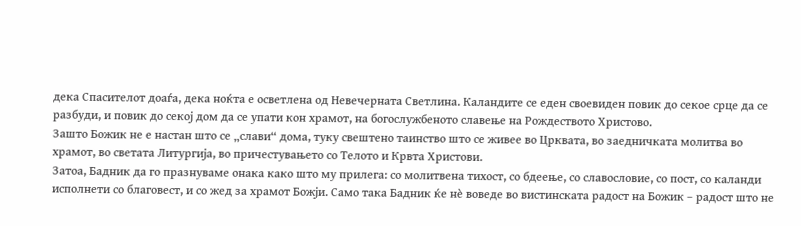дека Спасителот доаѓа, дека ноќта е осветлена од Невечерната Светлина. Каландите се еден своевиден повик до секое срце да се разбуди, и повик до секој дом да се упати кон храмот, на богослужбеното славење на Рождеството Христово.
Зашто Божик не е настан што се „слави“ дома, туку свештено таинство што се живее во Црквата, во заедничката молитва во храмот, во светата Литургија, во причестувањето со Телото и Крвта Христови.
Затоа, Бадник да го празнуваме онака како што му прилега: со молитвена тихост, со бдеење, со славословие, со пост, со каланди исполнети со благовест, и со жед за храмот Божји. Само така Бадник ќе нè воведе во вистинската радост на Божик – радост што не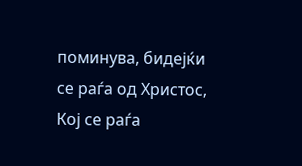поминува, бидејќи се раѓа од Христос, Кој се раѓа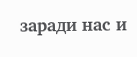заради нас и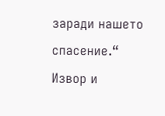заради нашето спасение.“
Извор и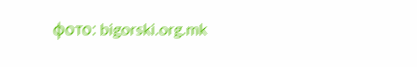фото: bigorski.org.mk